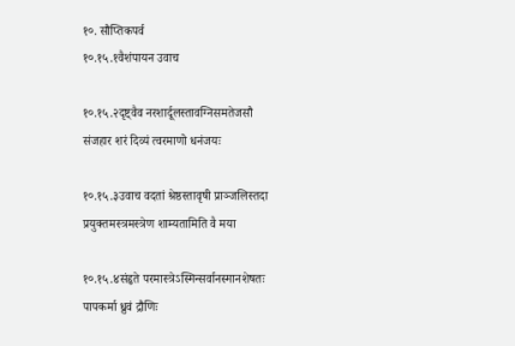१०. सौप्तिकपर्व
१०.१५.१वैशंपायन उवाच

१०.१५.२दृष्ट्वैव नरशार्दूलस्तावग्निसमतेजसौ
संजहार शरं दिव्यं त्वरमाणो धनंजयः

१०.१५.३उवाच वदतां श्रेष्ठस्तावृषी प्राञ्जलिस्तदा
प्रयुक्तमस्त्रमस्त्रेण शाम्यतामिति वै मया

१०.१५.४संहृते परमास्त्रेऽस्मिन्सर्वानस्मानशेषतः
पापकर्मा ध्रुवं द्रौणिः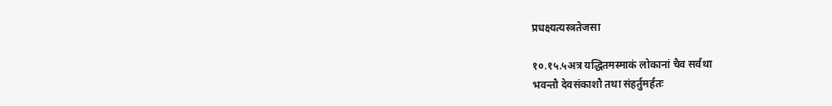प्रधक्ष्यत्यस्त्रतेजसा

१०.१५.५अत्र यद्धितमस्माकं लोकानां चैव सर्वथा
भवन्तौ देवसंकाशौ तथा संहर्तुमर्हतः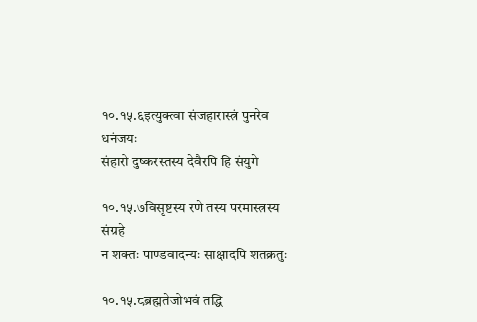१०.१५.६इत्युक्त्वा संजहारास्त्रं पुनरेव धनंजयः
संहारो दुष्करस्तस्य देवैरपि हि संयुगे

१०.१५.७विसृष्टस्य रणे तस्य परमास्त्रस्य संग्रहे
न शक्तः पाण्डवादन्यः साक्षादपि शतक्रतुः

१०.१५.८ब्रह्मतेजोभवं तद्धि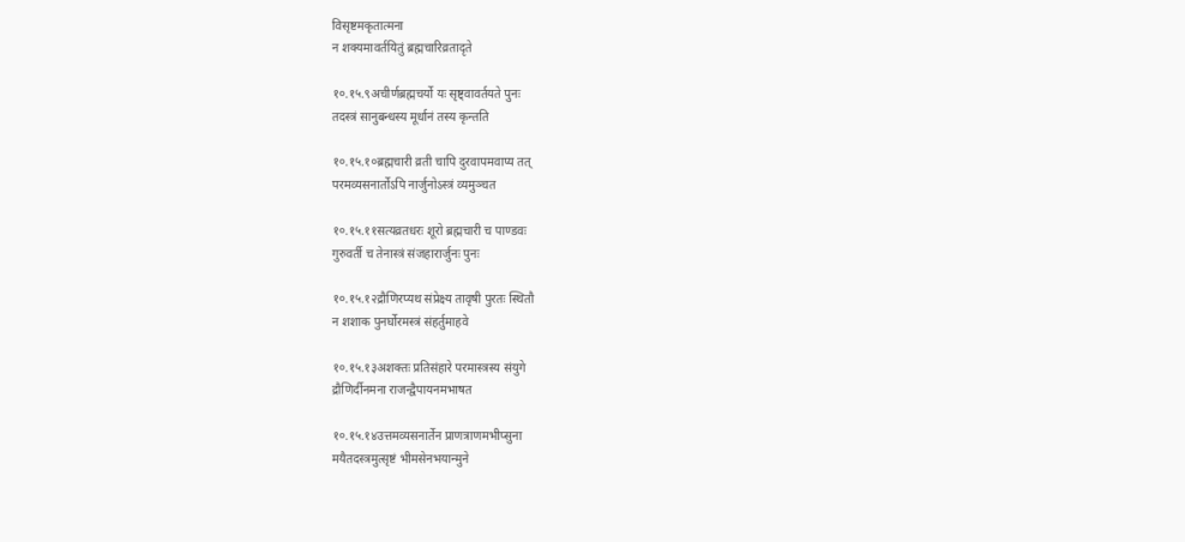विसृष्टमकृतात्मना
न शक्यमावर्तयितुं ब्रह्मचारिव्रतादृते

१०.१५.९अचीर्णब्रह्मचर्यो यः सृष्ट्वावर्तयते पुनः
तदस्त्रं सानुबन्धस्य मूर्धानं तस्य कृन्तति

१०.१५.१०ब्रह्मचारी व्रती चापि दुरवापमवाप्य तत्
परमव्यसनार्तोऽपि नार्जुनोऽस्त्रं व्यमुञ्चत

१०.१५.११सत्यव्रतधरः शूरो ब्रह्मचारी च पाण्डवः
गुरुवर्ती च तेनास्त्रं संजहारार्जुनः पुनः

१०.१५.१२द्रौणिरप्यथ संप्रेक्ष्य तावृषी पुरतः स्थितौ
न शशाक पुनर्घोरमस्त्रं संहर्तुमाहवे

१०.१५.१३अशक्तः प्रतिसंहारे परमास्त्रस्य संयुगे
द्रौणिर्दीनमना राजन्द्वैपायनमभाषत

१०.१५.१४उत्तमव्यसनार्तेन प्राणत्राणमभीप्सुना
मयैतदस्त्रमुत्सृष्टं भीमसेनभयान्मुने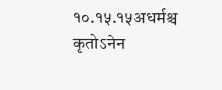१०.१५.१५अधर्मश्च कृतोऽनेन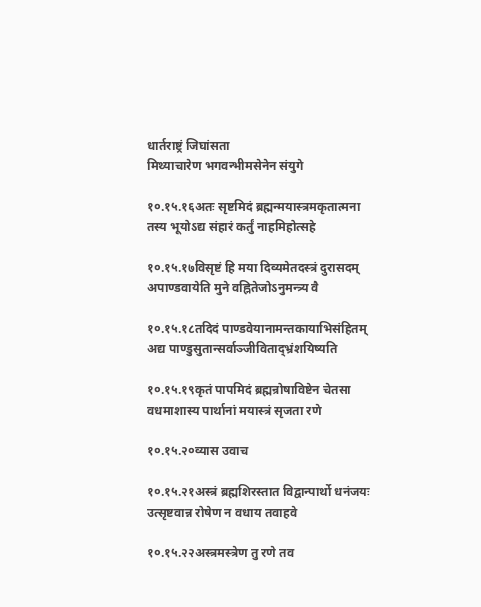धार्तराष्ट्रं जिघांसता
मिथ्याचारेण भगवन्भीमसेनेन संयुगे

१०.१५.१६अतः सृष्टमिदं ब्रह्मन्मयास्त्रमकृतात्मना
तस्य भूयोऽद्य संहारं कर्तुं नाहमिहोत्सहे

१०.१५.१७विसृष्टं हि मया दिव्यमेतदस्त्रं दुरासदम्
अपाण्डवायेति मुने वह्नितेजोऽनुमन्त्र्य वै

१०.१५.१८तदिदं पाण्डवेयानामन्तकायाभिसंहितम्
अद्य पाण्डुसुतान्सर्वाञ्जीविताद्भ्रंशयिष्यति

१०.१५.१९कृतं पापमिदं ब्रह्मन्रोषाविष्टेन चेतसा
वधमाशास्य पार्थानां मयास्त्रं सृजता रणे

१०.१५.२०व्यास उवाच

१०.१५.२१अस्त्रं ब्रह्मशिरस्तात विद्वान्पार्थो धनंजयः
उत्सृष्टवान्न रोषेण न वधाय तवाहवे

१०.१५.२२अस्त्रमस्त्रेण तु रणे तव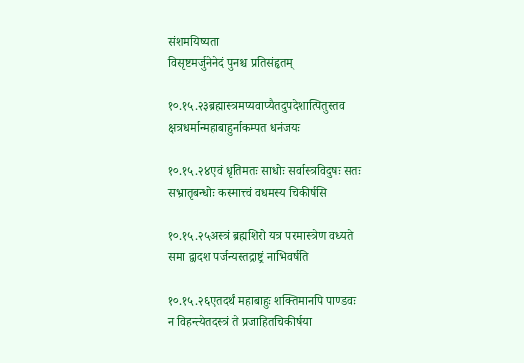संशमयिष्यता
विसृष्टमर्जुनेनेदं पुनश्च प्रतिसंहृतम्

१०.१५.२३ब्रह्मास्त्रमप्यवाप्यैतदुपदेशात्पितुस्तव
क्षत्रधर्मान्महाबाहुर्नाकम्पत धनंजयः

१०.१५.२४एवं धृतिमतः साधोः सर्वास्त्रविदुषः सतः
सभ्रातृबन्धोः कस्मात्त्वं वधमस्य चिकीर्षसि

१०.१५.२५अस्त्रं ब्रह्मशिरो यत्र परमास्त्रेण वध्यते
समा द्वादश पर्जन्यस्तद्राष्ट्रं नाभिवर्षति

१०.१५.२६एतदर्थं महाबाहुः शक्तिमानपि पाण्डवः
न विहन्त्येतदस्त्रं ते प्रजाहितचिकीर्षया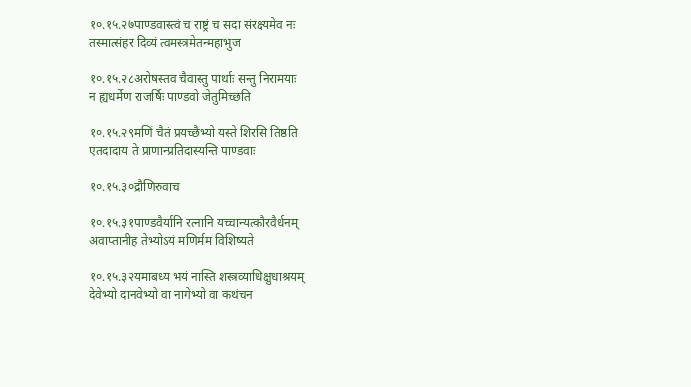१०.१५.२७पाण्डवास्त्वं च राष्ट्रं च सदा संरक्ष्यमेव नः
तस्मात्संहर दिव्यं त्वमस्त्रमेतन्महाभुज

१०.१५.२८अरोषस्तव चैवास्तु पार्थाः सन्तु निरामयाः
न ह्यधर्मेण राजर्षिः पाण्डवो जेतुमिच्छति

१०.१५.२९मणिं चैतं प्रयच्छैभ्यो यस्ते शिरसि तिष्ठति
एतदादाय ते प्राणान्प्रतिदास्यन्ति पाण्डवाः

१०.१५.३०द्रौणिरुवाच

१०.१५.३१पाण्डवैर्यानि रत्नानि यच्चान्यत्कौरवैर्धनम्
अवाप्तानीह तेभ्योऽयं मणिर्मम विशिष्यते

१०.१५.३२यमाबध्य भयं नास्ति शस्त्रव्याधिक्षुधाश्रयम्
देवेभ्यो दानवेभ्यो वा नागेभ्यो वा कथंचन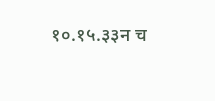१०.१५.३३न च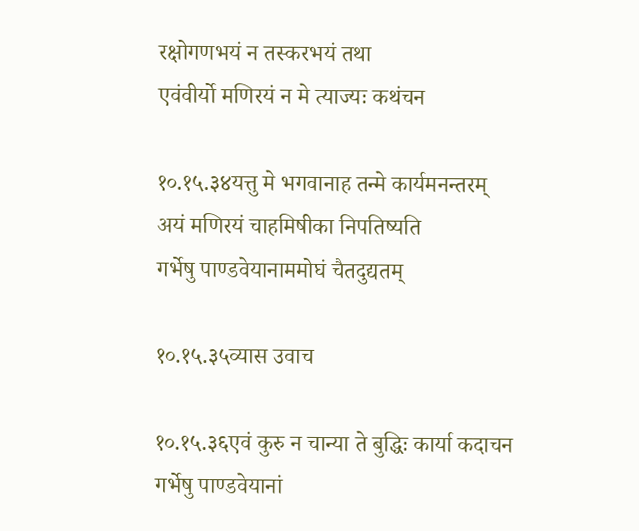रक्षोगणभयं न तस्करभयं तथा
एवंवीर्यो मणिरयं न मे त्याज्यः कथंचन

१०.१५.३४यत्तु मे भगवानाह तन्मे कार्यमनन्तरम्
अयं मणिरयं चाहमिषीका निपतिष्यति
गर्भेषु पाण्डवेयानाममोघं चैतदुद्यतम्

१०.१५.३५व्यास उवाच

१०.१५.३६एवं कुरु न चान्या ते बुद्धिः कार्या कदाचन
गर्भेषु पाण्डवेयानां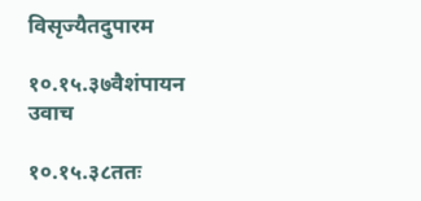विसृज्यैतदुपारम

१०.१५.३७वैशंपायन उवाच

१०.१५.३८ततः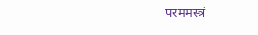परममस्त्रं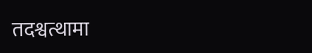तदश्वत्थामा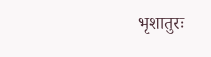भृशातुरः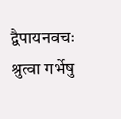द्वैपायनवचः श्रुत्वा गर्भेषु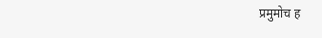प्रमुमोच ह